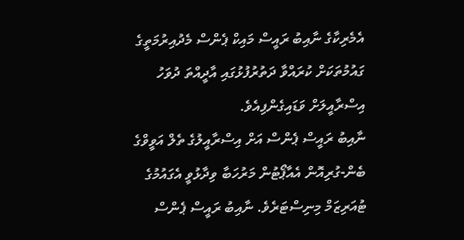އެމެރިކާގެ ނާއިބު ރައީސް މައިކް ޕެންސް މެދުއިރުމަތީގެ ގައުމުތަކަށް ކުރައްވާ ދަތުރުފުޅުގައި އާދީއްތަ ދުވަހު އިސްރާއީލަށް ވަޑައިގެންފިއެވެ.
ނާއިބު ރައީސް ޕެންސް އަށް އިސްރާއީލުގެ ތެލް އަވީވްގެ ބެން-ގުރިއޮން އެއާޕޯޓުން މަރުހަބާ ވިދާޅުވީ އެގައުމުގެ ޓުއަރިޒަމް މިނިސްޓަރެވެ. ނާއިބު ރައީސް ޕެންސް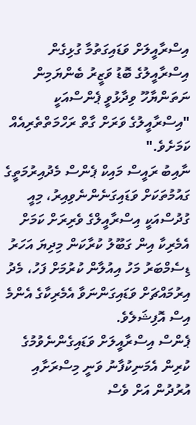އިސްރާއީލަށް ވަޑައިގަތުމާ ގުޅިގެން އިސްރާއީލުގެ ބޮޑު ވަޒީރު ބެންޔަމިން ނަތަންޔާހޫ ވިދާޅުވީ ޕެންސްއަކީ "އިސްރާއީލުގެ ވަރަށް ގާތް ރަހްމަތްތެރިއެއް ކަމަށެވެ."
ނާއިބު ރައީސް މައިކް ޕެންސް މެދުއިރުމަތީގެ ގައުމުތަކަށް ވަޑައިގަނެންނެވިއިރު، މިއީ ގުދުސްއަކީ އިސްރާއީލްގެ ވެރިރަށް ކަމަށް އެމެރިކާ އިން ގަބޫލު ކުރާކަން މިދިޔަ އަހަރު ޑިސެމްބަރު މަހު އިއުލާން ކުރުމަށް ފަހު، މެދު އިރުމައްޗަށް ވަޑައިގަންނަވާ އެމެރިކާގެ އެންމެ އިސް އޮފިޝަލެވެ.
ޕެންސް އިސްރާއީލަށް ވަޑައިގެންނެވުމުގެ ކުރިން އެމަނިކުފާނު ވަނީ މިސްރަށާއި އުރުދުން އަށް ވެސް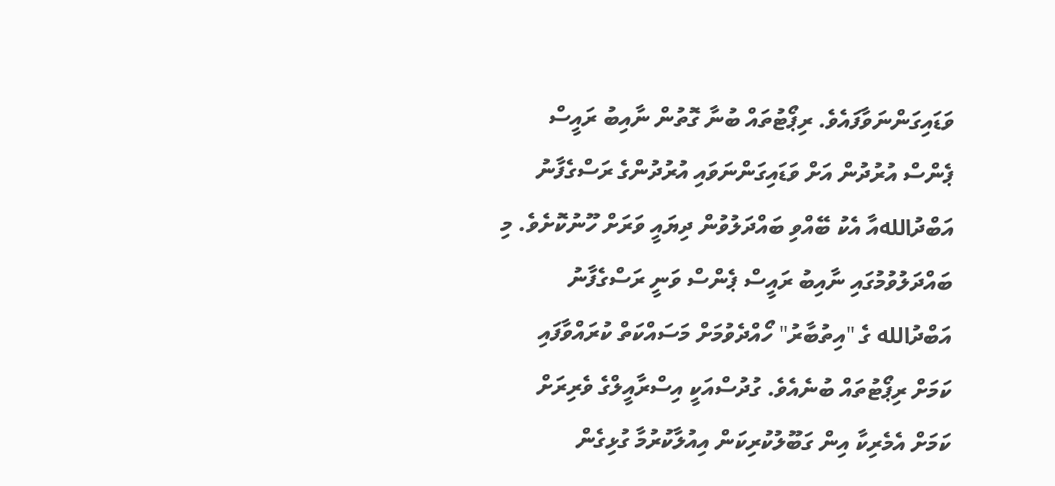ވަޑައިގަންނަވާފައެވެ. ރިޕޯޓުތައް ބުނާ ގޮތުން ނާއިބު ރައީސް ޕެންސް އުރުދުން އަށް ވަޑައިގަންނަވައި އުރުދުންގެ ރަސްގެފާނު އަބްދުاللهއާ އެކު ބޭއްވި ބައްދަލުވުން ދިޔައީ ވަރަށް ހޫނުކޮށެވެ. މި ބައްދަލުވުމުގައި ނާއިބު ރައީސް ޕެންސް ވަނީ ރަސްގެފާނު އަބްދުالله ގެ "އިތުބާރު" ހޯއްދެވުމަށް މަސައްކަތް ކުރައްވާފައި ކަމަށް ރިޕޯޓުތައް ބުނެއެވެ. ގުދުސްއަކީ އިސްރާއީލްގެ ވެރިރަށް ކަމަށް އެމެރިކާ އިން ގަބޫލުކުރިކަން އިއުލާކުރުމާ ގުޅިގެން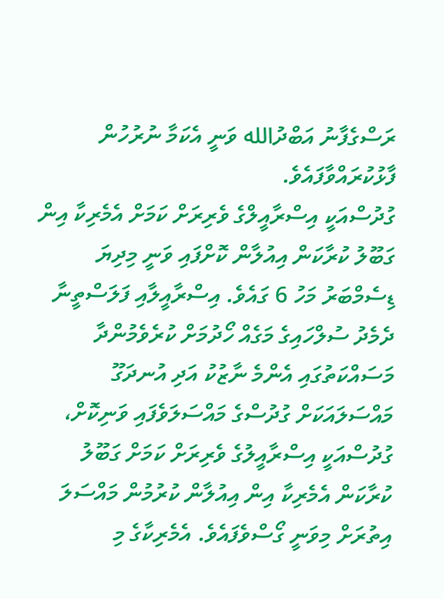ރަސްގެފާނު އަބްދުالله ވަނީ އެކަމާ ނުރުހުން ފާޅުކުރައްވާފައެވެ.
ގުދުސްއަކީ އިސްރާއީލްގެ ވެރިރަށް ކަމަށް އެމެރިކާ އިން ގަބޫލު ކުރާކަން އިއުލާން ކޮށްފައި ވަނީ މިދިޔަ ޑިސެމްބަރު މަހު 6 ގައެވެ. އިސްރާއީލާއި ފަލަސްތީނާ ދެމެދު ސުލްހައިގެ މަގެއް ހޯދުމަށް ކުރެވެމުންދާ މަސައްކަތުގައި އެންމެ ނާޒުކު އަދި އުނދަގޫ މައްސަލައަކަށް ގުދުސްގެ މައްސަލަވެފައި ވަނިކޮށް، ގުދުސްއަކީ އިސްރާއީލުގެ ވެރިރަށް ކަމަށް ގަބޫލު ކުރާކަން އެމެރިކާ އިން އިއުލާން ކުރުމުން މައްސަލަ އިތުރަށް މިވަނީ ގޯސްވެފައެވެ. އެމެރިކާގެ މި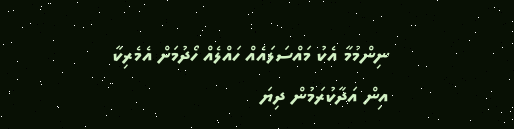ނިންމުމާ އެކު މައްސަލައެއް ހައްލެއް ހޯދުމަށް އެމެރިކާ އިން އަދާކުރަމުން ދިޔަ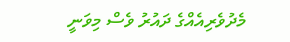މެދުވެރިއެއްގެ ދައުރު ވެސް މިވަނީ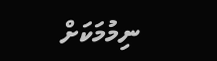ނިމުމަކަށް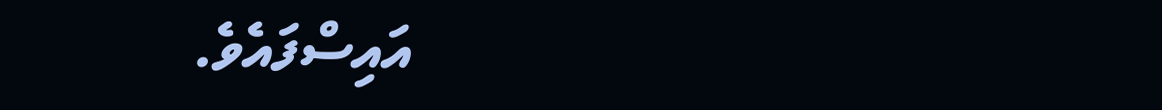އައިސްފައެވެ.